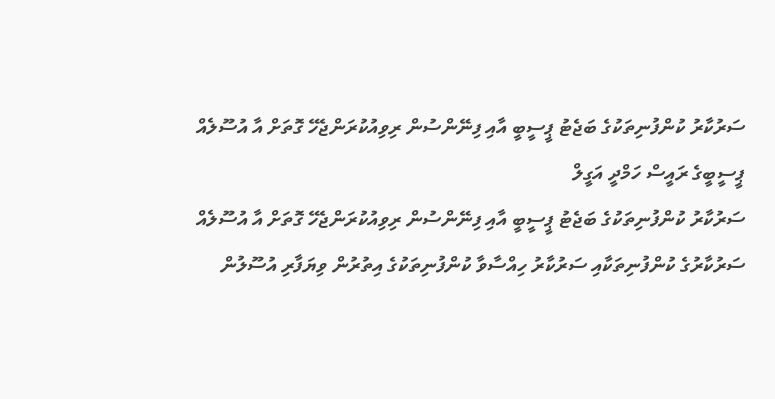ސަރުކާރު ކުންފުނިތަކުގެ ބަޖެޓު ޕީސީބީ އާއި ފިނޭންސުން ރިވިއުކުރަންޖެހޭ ގޮތަށް އާ އުސޫލެއް
ޕީސީބީގެ ރައީސް ހަމްދީ އަގީލް
ސަރުކާރު ކުންފުނިތަކުގެ ބަޖެޓު ޕީސީބީ އާއި ފިނޭންސުން ރިވިއުކުރަންޖެހޭ ގޮތަށް އާ އުސޫލެއް
ސަރުކާރުގެ ކުންފުނިތަކާއި ސަރުކާރު ހިއްސާވާ ކުންފުނިތަކުގެ އިތުރުން ވިޔަފާރި އުސޫލުން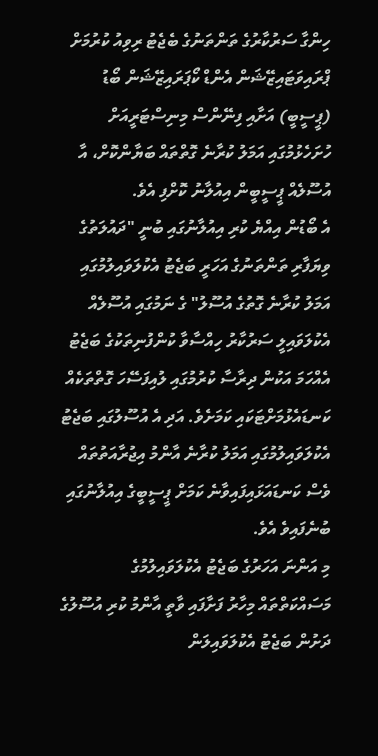ހިންގާ ސަރުކާރުގެ ތަންތަނުގެ ބެޖެޓު ރިވިއު ކުރުމަށް ޕްރައިވަޓައިޒޭޝަން އެންޑް ކޯޕަރައިޒޭޝަން ބޯޑު (ޕީސީބީ) އަށާއި ފިނޭންސް މިނިސްޓަރީއަށް ހުށަހެޅުމުގައި އަމަލު ކުރާނެ ގޮތްތައް ބަޔާންކޮށް، އާ އުސޫލެއް ޕީސީބީން އިއުލާނު ކޮށްފި އެވެ.
އެ ބޯޑުން އިއްޔެ ކުރި އިއުލާނުގައި ބުނީ "ދައުލަތުގެ ވިޔަފާރި ތަންތަނުގެ އަހަރީ ބަޖެޓު އެކުލަވައިލުމުގައި އަމަލު ކުރާނެ ގޮތުގެ އުސޫލު" ގެ ނަމުގައި އުސޫލެއް އެކުލަވައިލީ ސަރުކާރު ހިއްސާވާ ކުންފުނިތަކުގެ ބަޖެޓު އެއްހަމަ އަކުން ދިރާސާ ކުރުމުގައި ލުއިފަސޭހަ ގޮތްތަކެއް ކަނޑައެޅުމަށްޓަކައި ކަމަށެވެ. އަދި އެ އުސޫލުގައި ބަޖެޓު އެކުލަވައިލުމުގައި އަމަލު ކުރާނެ އާންމު އިޖުރާއަތުތައް ވެސް ކަނޑައަޅައިފައިވާނެ ކަމަށް ޕީސީބީގެ އިއުލާނުގައި ބުނެފައިވެ އެވެ.
މި އަންނަ އަހަރުގެ ބަޖެޓު އެކުލަވައިލުމުގެ މަސައްކަތްތައް މިހާރު ފަށާފައި ވާތީ އާންމު ކުރި އުސޫލުގެ ދަށުން ބަޖެޓު އެކުލަވައިލަން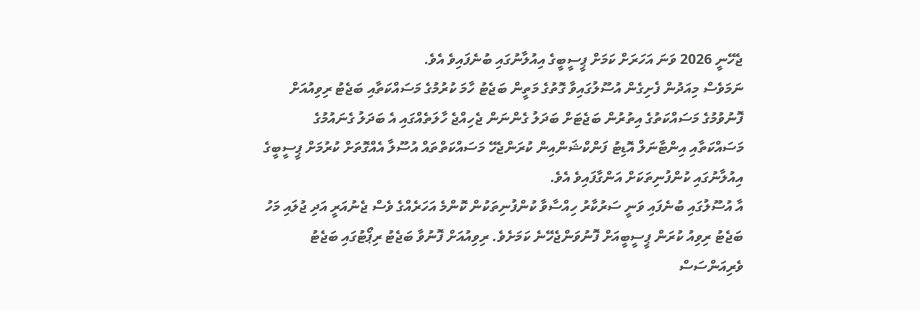ޖެހޭނީ 2026 ވަނަ އަހަރަށް ކަމަށް ޕީސީބީގެ އިއުލާނުގައި ބުނެފައިވެ އެވެ.
ނަމަވެސް މިއަދުން ފެށިގެން އުސޫލުގައިވާ ގޮތުގެ މަތީން ބަޖެޓު ހާމަ ކުރުމުގެ މަސައްކަތާއި ބަޖެޓު ރިވިއުއަށް ފޮނުވުމުގެ މަސައްކަތުގެ އިތުރުން ބަޖެޓަށް ބަދަލު ގެންނަން ޖެހިއްޖެ ހާލަތެއްގައި އެ ބަދަލު ގެނައުމުގެ މަސައްކަތާއި އިންޓާނަލް އޮޑިޓު ފަންކްޝަންއިން ކުރަންޖެހޭ މަސައްކަތްތައް އުސޫލާ އެއްގޮތަށް ކުރުމަށް ޕީސީބީގެ އިއުލާނުގައި ކުންފުނިތަކަށް އަންގާފައިވެ އެވެ.
އާ އުސޫލުގައި ބުނެފައި ވަނީ ސަރުކާރު ހިއްސާވާ ކުންފުނިތަކުން ކޮންމެ އަހަރެއްގެ ވެސް ޖެނުއަރީ އަދި ޖުލައި މަހު ބަޖެޓު ރިވިއު ކުރަން ޕީސީބީއަށް ފޮނުވަންޖެހޭނެ ކަމަށެވެ. ރިވިއުއަށް ފޮނުވާ ބަޖެޓު ރިޕޯޓުގައި ބަޖެޓު ވެރިއަންސަސް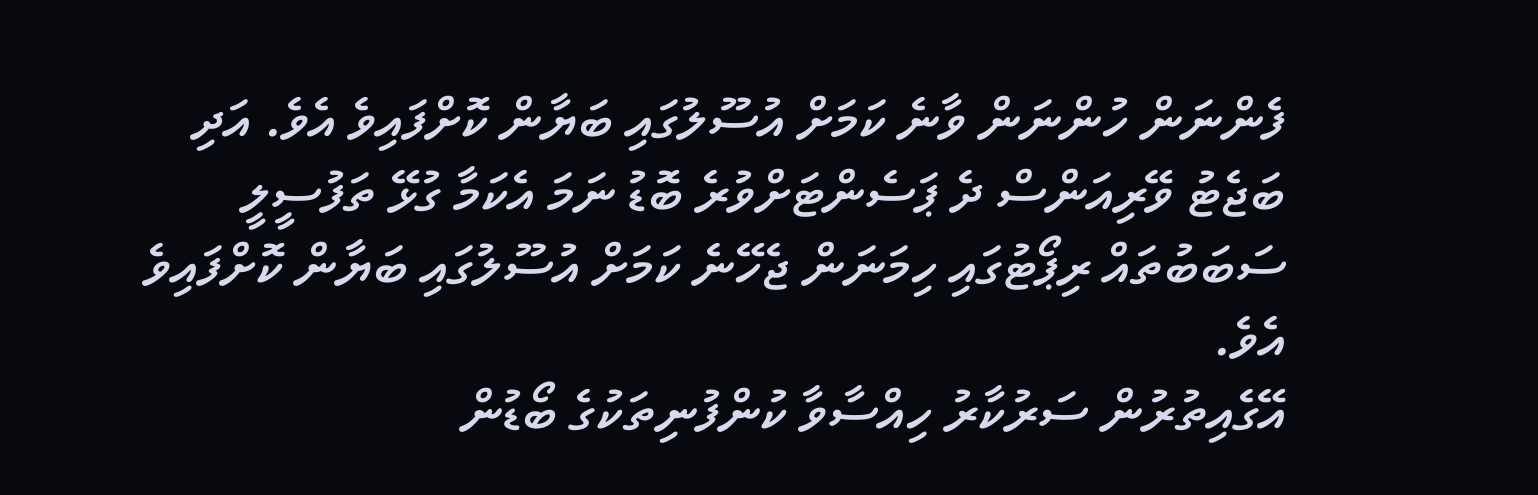ފެންނަން ހުންނަން ވާނެ ކަމަށް އުސޫލުގައި ބަޔާން ކޮށްފައިވެ އެވެ. އަދި ބަޖެޓު ވޭރިއަންސް ދެ ޕަސެންޓަށްވުރެ ބޮޑު ނަމަ އެކަމާ ގުޅޭ ތަފުސީލީ ސަބަބުތައް ރިޕޯޓުގައި ހިމަނަން ޖެހޭނެ ކަމަށް އުސޫލުގައި ބަޔާން ކޮށްފައިވެ އެވެ.
އޭގެއިތުރުން ސަރުކާރު ހިއްސާވާ ކުންފުނިތަކުގެ ބޯޑުން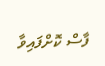ފާސް ކޮށްފައިވާ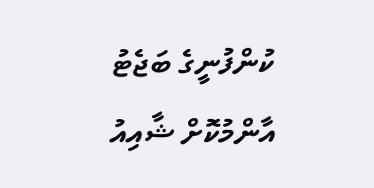ކުންފުނީގެ ބަޖެޓު އާންމުކޮށް ޝާއިއު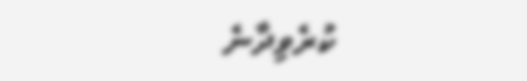ކުރެވިދާނެ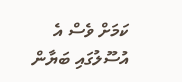ކަމަށް ވެސް އެ އުސޫލުގައި ބަޔާން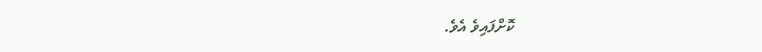ކޮށްފައިވެ އެވެ.